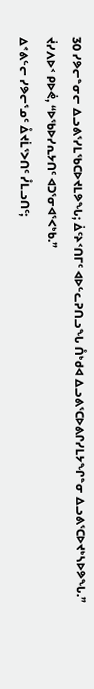30 ᓯᕗᓕᓐᓂᓕ ᐃᓗᕕᕐᓯᒪᖃᑕᐅᔪᒪᕗᖓ; ᐄᑦᔨᑉᑎᒥᑦ ᐊᐅᓪᓚᕈᑎᓗᖓ ᑍᒃᑯᐊ ᐃᓗᕕᕐᑕᐅᕕᒋᓯᒪᔭᖏᓐᓂ ᐃᓗᕕᕐᑕᐅᔪᒃᓴᐅᕗᖓ.” ᔫᓯᐱᐅᑉ ᑭᐅᕚ, “ᐅᖃᐅᓯᕆᔭᑎᑦ ᐊᑐᕐᓂᐊᕐᐸᒃᑲ.”
ᐃᕝᕕᓪᓕ ᓯᕗᓕᕐᓄᑦ ᐂᔪᒫᕐᐳᑎᑦ ᓮᒪᓗᑎᑦ;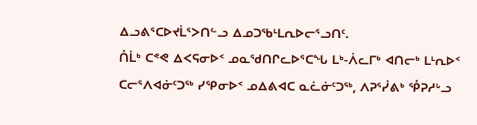ᐃᓗᕕᕐᑕᐅᔪᒫᕐᐳᑎᓪᓗ ᐃᓄᑐᖃᒻᒪᕆᐅᓕᕐᓗᑎᑦ.
ᑍᒫᒃ ᑕᕝᕙ ᐃᐸᕋᓂᐅᑉ ᓄᓇᖁᑎᒋᓚᐅᕐᑕᖓ ᒪᒃ-ᐲᓚᒥᒃ ᐊᑎᓕᒃ ᒪᒻᕆᐅᑉ ᑕᓕᕐᐱᐊᓃᑦᑐᖅ ᓯᕿᓂᐅᑉ ᓄᐃᕕᐊᑕ ᓇᓛᓃᑦᑐᖅ, ᐱᕈᕐᓰᕕᒃ ᕾᕈᓱᒡᓗ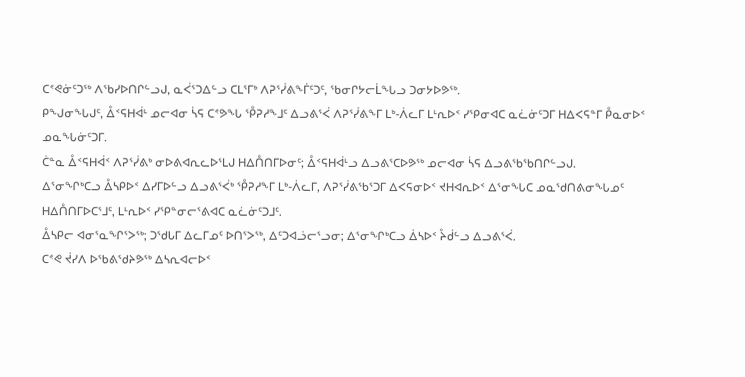ᑕᕝᕙᓃᑦᑐᖅ ᐱᖃᓯᐅᑎᒋᓪᓗᒍ, ᓇᐹᕐᑐᐃᓪᓗ ᑕᒪᕐᒥᒃ ᐱᕈᕐᓰᕕᖕᒦᑦᑐᑦ, ᖃᓂᒋᔭᓕᒫᖓᓗ ᑐᓂᔭᐅᕗᖅ.
ᑭᖑᓂᖓᒍᑦ, ᐂᑉᕋᕼᐋᒻ ᓄᓕᐊᓂ ᓵᕋ ᑕᕝᕗᖓ ᕾᕈᓱᖕᒧᑦ ᐃᓗᕕᕐᐹ ᐱᕈᕐᓰᕕᖕᒥ ᒪᒃ-ᐲᓚᒥ ᒪᒻᕆᐅᑉ ᓯᕿᓂᐊᑕ ᓇᓛᓃᑦᑐᒥ ᕼᐃᐸᕋᓐᒥ ᑬᓇᓂᐅᑉ ᓄᓇᖓᓃᑦᑐᒥ.
ᑖᓐᓇ ᐂᑉᕋᕼᐋᑉ ᐱᕈᕐᓰᕕᒃ ᓂᐅᕕᐊᕆᓚᐅᕐᒪᒍ ᕼᐃᑍᑎᒥᐅᓂᑦ; ᐂᑉᕋᕼᐋᒻᓗ ᐃᓗᕕᕐᑕᐅᕗᖅ ᓄᓕᐊᓂ ᓵᕋ ᐃᓗᕕᖃᖃᑎᒋᓪᓗᒍ.
ᐃᕐᓂᖏᒃᑕᓗ ᐂᓴᑭᐅᑉ ᐃᓯᒥᐅᓪᓗ ᐃᓗᕕᕐᐹᒃ ᕾᕈᓱᖕᒥ ᒪᒃ-ᐲᓚᒥ, ᐱᕈᕐᓰᕕᖃᕐᑐᒥ ᐃᐸᕋᓂᐅᑉ ᔪᕼᐊᕆᐅᑉ ᐃᕐᓂᖓᑕ ᓄᓇᖁᑎᕕᓂᖓᓄᑦ ᕼᐃᑍᑎᒥᐅᑕᕐᒧᑦ, ᒪᒻᕆᐅᑉ ᓯᕿᓐᓂᓕᕐᕕᐊᑕ ᓇᓛᓃᑦᑐᒧᑦ.
ᐂᓴᑭᓕ ᐊᓂᕐᓇᖏᕐᐳᖅ; ᑐᖁᒐᒥ ᐃᓚᒥᓄᑦ ᐅᑎᕐᐳᖅ, ᐃᑦᑐᐊᓘᓕᕐᓗᓂ; ᐃᕐᓂᖏᒃᑕᓗ ᐄᓴᐅᑉ ᔧᑰᓪᓗ ᐃᓗᕕᕐᐹ.
ᑕᕝᕙ ᔫᓯᐱ ᐅᖃᕕᖁᔨᕗᖅ ᐃᓴᕆᐊᓕᐅᑉ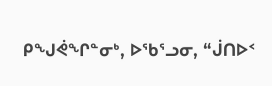ᑭᖑᕚᖏᓐᓂᒃ, ᐅᖃᕐᓗᓂ, “ᒎᑎᐅᑉ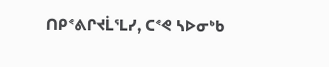ᑎᑭᕝᕕᒋᔪᒫᕐᒪᓯ, ᑕᕝᕙ ᓴᐅᓂᒃᑲ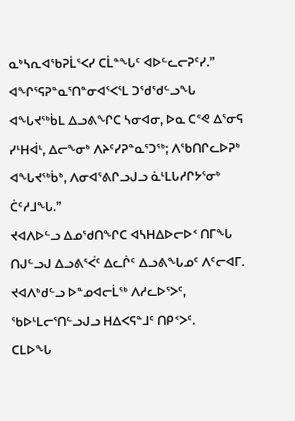ᓇᒃᓴᕆᐊᖃᕈᒫᕐᐸᓯ ᑕᒫᓐᖓᑦ ᐊᐅᓪᓚᓕᕈᑦᓯ.”
ᐊᖏᕐᕋᕈᓐᓇᕐᑎᓐᓂᐊᕐᐸᕐᒪ ᑐᖁᖁᓪᓗᖓ ᐊᖓᔪᖅᑳᒪ ᐃᓗᕕᖏᑕ ᓴᓂᐊᓂ, ᐅᓇ ᑕᕝᕙ ᐃᕐᓂᕋ ᓯᒻᕼᐋᒻ, ᐃᓕᖕᓂᒃ ᐱᔨᑦᓯᕈᓐᓇᕐᑐᖅ; ᐱᖃᑎᒋᓚᐅᕈᒃ ᐊᖓᔪᖅᑳᒃ, ᐱᓂᐊᕐᕕᒋᓗᒍᓗ ᓈᒻᒪᒐᓱᒋᔭᕐᓂᒃ ᑖᑦᓱᒧᖓ.”
ᔪᐊᐱᐅᓪᓗ ᐃᓄᖁᑎᖏᑕ ᐊᓴᕼᐃᐅᓕᐅᑉ ᑎᒥᖓ ᑎᒍᓪᓗᒍ ᐃᓗᕕᕐᐹᑦ ᐃᓚᒌᑦ ᐃᓗᕕᖓᓄᑦ ᐱᑦᓕᐊᒥ. ᔪᐊᐱᒃᑯᓪᓗ ᐅᓐᓄᐊᓕᒫᖅ ᐱᓱᓚᐅᕐᐳᑦ, ᖃᐅᒻᒪᓕᕐᑎᓪᓗᒍᓗ ᕼᐃᐸᕋᓐᒧᑦ ᑎᑭᑉᐳᑦ.
ᑕᒪᐅᖓ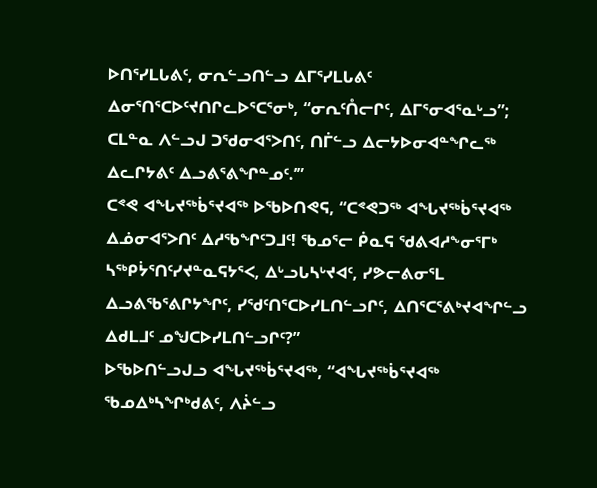ᐅᑎᕐᓯᒪᒐᕕᑦ, ᓂᕆᓪᓗᑎᓪᓗ ᐃᒥᕐᓯᒪᒐᕕᑦ ᐃᓂᕐᑎᕐᑕᐅᑦᔪᑎᒋᓚᐅᕐᑕᕐᓂᒃ, “ᓂᕆᑦᑍᓕᒋᑦ, ᐃᒥᕐᓂᐊᕐᓇᒡᓗ”; ᑕᒪᓐᓇ ᐱᓪᓗᒍ ᑐᖁᓂᐊᕐᐳᑎᑦ, ᑎᒦᓪᓗ ᐃᓕᔭᐅᓂᐊᓐᖏᓚᖅ ᐃᓚᒋᔭᕕᑦ ᐃᓗᕕᕐᕕᖏᓐᓄᑦ.’”
ᑕᕝᕙ ᐊᖓᔪᖅᑳᕐᔪᐊᖅ ᐅᖃᐅᑎᕙᕋ, “ᑕᕝᕙᑐᖅ ᐊᖓᔪᖅᑳᕐᔪᐊᖅ ᐃᓅᓂᐊᕐᐳᑎᑦ ᐃᓱᖃᖏᑦᑐᒧᑦ! ᖃᓄᕐᓕ ᑮᓇᕋ ᖁᕕᐊᓱᖕᓂᕐᒥᒃ ᓴᖅᑭᔮᕐᑎᑦᓯᔪᓐᓇᕋᔭᕐᐸ, ᐃᒡᓗᒐᓴᒡᔪᐊᑦ, ᓯᕗᓕᕕᓂᕐᒪ ᐃᓗᕕᖃᕐᕕᒋᔭᖏᑦ, ᓯᖁᑦᑎᕐᑕᐅᓯᒪᑎᓪᓗᒋᑦ, ᐃᑎᕐᑕᕐᕕᒃᔪᐊᖏᓪᓗ ᐃᑯᒪᒧᑦ ᓄᖑᑕᐅᓯᒪᑎᓪᓗᒋᑦ?”
ᐅᖃᐅᑎᓪᓗᒍᓗ ᐊᖓᔪᖅᑳᕐᔪᐊᖅ, “ᐊᖓᔪᖅᑳᕐᔪᐊᖅ ᖃᓄᐃᒃᓴᖏᒃᑯᕕᑦ, ᐱᔩᓪᓗ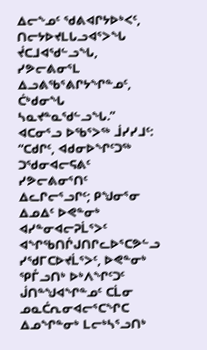ᐃᓕᖕᓄᑦ ᖁᕕᐊᒋᔭᐅᒃᐸᑦ, ᑎᓕᔭᐅᔪᒪᒐᓗᐊᕐᐳᖓ ᔫᑕᒧᐊᖁᓪᓗᖓ, ᓯᕗᓕᕕᓂᕐᒪ ᐃᓗᕕᖃᕐᕕᒋᔭᖏᓐᓄᑦ, ᑖᒃᑯᓂᖓ ᓴᓇᔪᓐᓇᖁᓪᓗᖓ.”
ᐊᑕᓂᕐᓗ ᐅᖃᕐᐳᖅ ᒨᓯᓯᒧᑦ: “ᑕᑯᒋᑦ, ᐊᑯᓂᐅᖏᑦᑐᖅ ᑐᖁᓂᐊᓕᕋᕕᑦ ᓯᕗᓕᕕᓂᕐᑎᑦ ᐃᓚᒋᓕᕐᓗᒋᑦ; ᑭᖑᓂᕐᓂ ᐃᓄᐃᑦ ᐅᕙᓐᓂᒃ ᐊᓯᓐᓂᐊᓕᕈᒫᕐᐳᑦ ᐊᖏᖃᑎᒌᒍᑎᒋᓚᐅᕐᑕᕗᓪᓗ ᓯᖁᒥᑕᐅᔪᒫᕐᐳᑦ, ᐅᕙᓐᓂᒃ ᕿᒤᓗᑎᒃ ᐅᒃᐱᖏᑦᑐᑦ ᒎᑎᓐᖑᐊᖏᓐᓄᑦ ᑕᒫᓂ ᓄᓇᑖᕆᓂᐊᓕᕐᑕᖏᑕ ᐃᓄᖏᓐᓂᒃ ᒪᓕᒃᓴᕐᓗᑎᒃ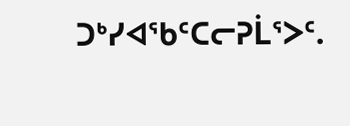ᑐᒃᓯᐊᖃᑦᑕᓕᕈᒫᕐᐳᑦ.